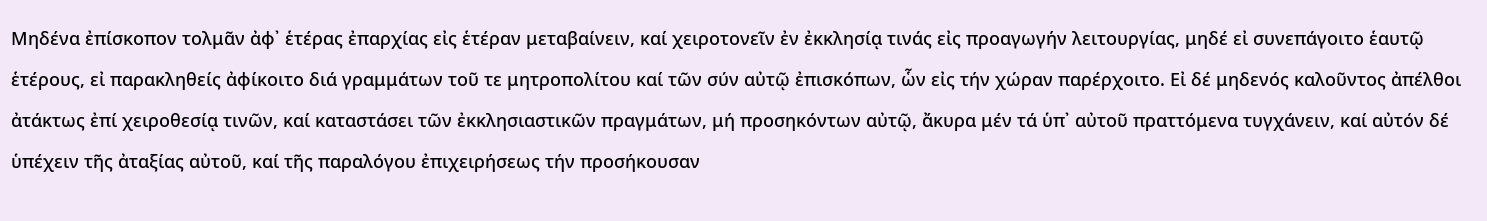Μηδένα ἐπίσκοπον τολμᾶν ἀφ᾽ ἑτέρας ἐπαρχίας εἰς ἑτέραν μεταβαίνειν, καί χειροτονεῖν ἐν ἐκκλησίᾳ τινάς εἰς προαγωγήν λειτουργίας, μηδέ εἰ συνεπάγοιτο ἑαυτῷ ἑτέρους, εἰ παρακληθείς ἀφίκοιτο διά γραμμάτων τοῦ τε μητροπολίτου καί τῶν σύν αὐτῷ ἐπισκόπων, ὧν εἰς τήν χώραν παρέρχοιτο. Εἰ δέ μηδενός καλοῦντος ἀπέλθοι ἀτάκτως ἐπί χειροθεσίᾳ τινῶν, καί καταστάσει τῶν ἐκκλησιαστικῶν πραγμάτων, μή προσηκόντων αὐτῷ, ἄκυρα μέν τά ὑπ᾽ αὐτοῦ πραττόμενα τυγχάνειν, καί αὐτόν δέ ὑπέχειν τῆς ἀταξίας αὐτοῦ, καί τῆς παραλόγου ἐπιχειρήσεως τήν προσήκουσαν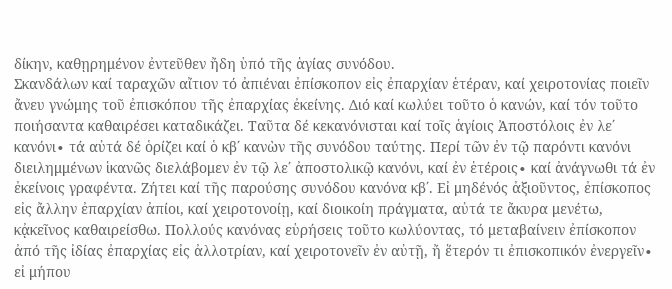δίκην, καθῃρημένον ἐντεῦθεν ἤδη ὑπό τῆς ἁγίας συνόδου.
Σκανδάλων καί ταραχῶν αἴτιον τό ἀπιέναι ἐπίσκοπον εἰς ἐπαρχίαν ἑτέραν, καί χειροτονίας ποιεῖν ἄνευ γνώμης τοῦ ἐπισκόπου τῆς ἐπαρχίας ἐκείνης. Διό καί κωλύει τοῦτο ὁ κανών, καί τόν τοῦτο ποιήσαντα καθαιρέσει καταδικάζει. Ταῦτα δέ κεκανόνισται καί τοῖς ἁγίοις Ἀποστόλοις ἐν λε΄ κανόνι∙ τά αὐτά δέ ὁρίζει καί ὁ κβ΄ κανὼν τῆς συνόδου ταύτης. Περί τῶν ἐν τῷ παρόντι κανόνι διειλημμένων ἱκανῶς διελάβομεν ἐν τῷ λε΄ ἀποστολικῷ κανόνι, καί ἐν ἑτέροις∙ καί ἀνάγνωθι τά ἐν ἐκείνοις γραφέντα. Ζήτει καί τῆς παρούσης συνόδου κανόνα κβ΄. Εἰ μηδένός ἀξιοῦντος, ἐπίσκοπος εἰς ἄλλην ἐπαρχίαν ἀπίοι, καί χειροτονοίῃ, καί διοικοίη πράγματα, αὐτά τε ἄκυρα μενέτω, κᾀκεῖνος καθαιρείσθω. Πολλούς κανόνας εὑρήσεις τοῦτο κωλύοντας, τό μεταβαίνειν ἐπίσκοπον ἀπό τῆς ἰδίας ἐπαρχίας εἰς ἀλλοτρίαν, καί χειροτονεῖν ἐν αὐτῇ, ἤ ἕτερόν τι ἐπισκοπικόν ἐνεργεῖν∙ εἰ μήπου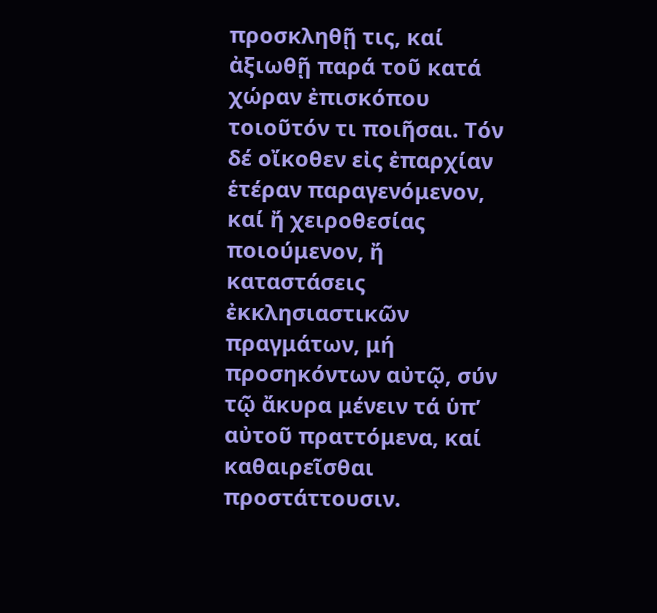προσκληθῇ τις, καί ἀξιωθῇ παρά τοῦ κατά χώραν ἐπισκόπου τοιοῦτόν τι ποιῆσαι. Τόν δέ οἴκοθεν εἰς ἐπαρχίαν ἑτέραν παραγενόμενον, καί ἤ χειροθεσίας ποιούμενον, ἤ καταστάσεις ἐκκλησιαστικῶν πραγμάτων, μή προσηκόντων αὐτῷ, σύν τῷ ἄκυρα μένειν τά ὑπ’ αὐτοῦ πραττόμενα, καί καθαιρεῖσθαι προστάττουσιν.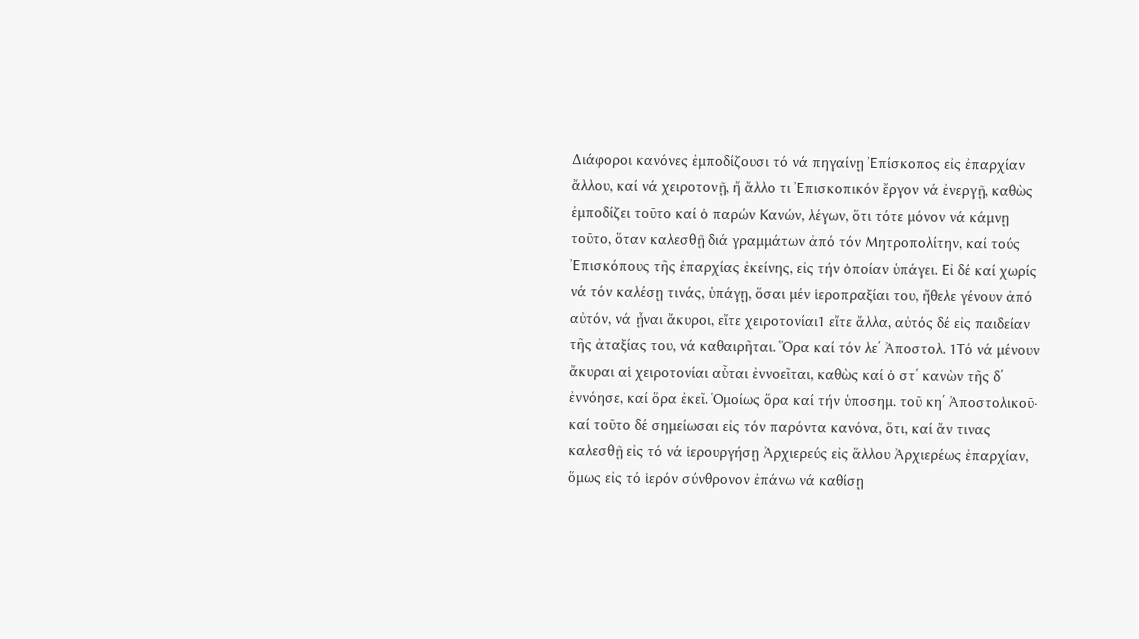Διάφοροι κανόνες ἐμποδίζουσι τό νά πηγαίνῃ Ἐπίσκοπος εἰς ἐπαρχίαν ἄλλου, καί νά χειροτονῇ, ἤ ἄλλο τι Ἐπισκοπικόν ἔργον νά ἐνεργῇ, καθὼς ἐμποδίζει τοῦτο καί ὁ παρών Κανών, λέγων, ὅτι τότε μόνον νά κάμνῃ τοῦτο, ὅταν καλεσθῇ διά γραμμάτων ἀπό τόν Μητροπολίτην, καί τούς Ἐπισκόπους τῆς ἐπαρχίας ἐκείνης, εἰς τήν ὁποίαν ὑπάγει. Εἰ δέ καί χωρίς νά τόν καλέσῃ τινάς, ὑπάγῃ, ὅσαι μέν ἱεροπραξίαι του, ἤθελε γένουν ἀπό αὐτόν, νά ᾖναι ἄκυροι, εἴτε χειροτονίαι1 εἴτε ἄλλα, αὐτός δέ εἰς παιδείαν τῆς ἀταξίας του, νά καθαιρῆται. Ὅρα καί τόν λε΄ Ἀποστολ. 1Τό νά μένουν ἄκυραι αἱ χειροτονίαι αὗται ἐννοεῖται, καθὼς καί ὁ στ΄ κανὼν τῆς δ΄ ἐννόησε, καί ὅρα ἐκεῖ. Ὁμοίως ὅρα καί τήν ὑποσημ. τοῦ κη΄ Ἀποστολικοῦ∙ καί τοῦτο δέ σημείωσαι εἰς τόν παρόντα κανόνα, ὅτι, καί ἄν τινας καλεσθῇ εἰς τό νά ἱερουργήσῃ Ἀρχιερεύς εἰς ἅλλου Ἀρχιερέως ἐπαρχίαν, ὅμως εἰς τό ἱερόν σύνθρονον ἐπάνω νά καθίσῃ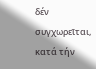δέν συγχωρεῖται, κατά τήν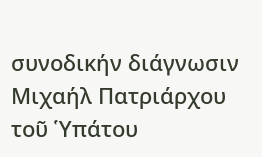συνοδικήν διάγνωσιν Μιχαήλ Πατριάρχου τοῦ Ὑπάτου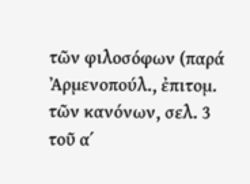τῶν φιλοσόφων (παρά Ἀρμενοπούλ., ἐπιτομ. τῶν κανόνων, σελ. 3 τοῦ α΄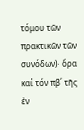τόμου τῶν πρακτικῶν τῶν συνόδων)∙ ὅρα καί τόν πβ΄ τῆς ἐν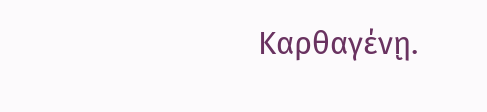Καρθαγένῃ.